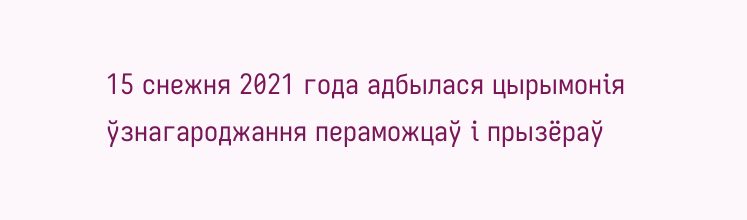15 снежня 2021 года адбылася цырымонія ўзнагароджання пераможцаў і прызёраў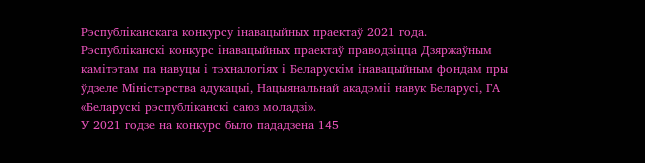Рэспубліканскага конкурсу інавацыйных праектаў 2021 года.
Рэспубліканскі конкурс інавацыйных праектаў праводзіцца Дзяржаўным камітэтам па навуцы і тэхналогіях і Беларускім інавацыйным фондам пры ўдзеле Міністэрства адукацыі, Нацыянальнай акадэміі навук Беларусі, ГА «Беларускі рэспубліканскі саюз моладзі».
У 2021 годзе на конкурс было пададзена 145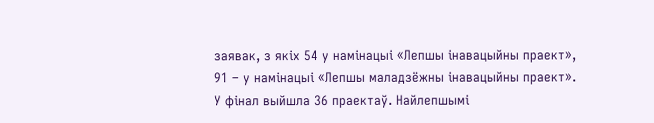заявак, з якіх 54 у намінацыі «Лепшы інавацыйны праект», 91 – у намінацыі «Лепшы маладзёжны інавацыйны праект». У фінал выйшла 36 праектаў. Найлепшымі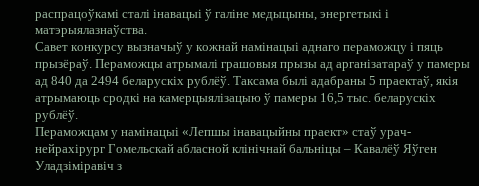распрацоўкамі сталі інавацыі ў галіне медыцыны, энергетыкі і матэрыялазнаўства.
Савет конкурсу вызначыў у кожнай намінацыі аднаго пераможцу і пяць прызёраў. Пераможцы атрымалі грашовыя прызы ад арганізатараў у памеры ад 840 да 2494 беларускіх рублёў. Таксама былі адабраны 5 праектаў, якія атрымаюць сродкі на камерцыялізацыю ў памеры 16,5 тыс. беларускіх рублёў.
Пераможцам у намінацыі «Лепшы інавацыйны праект» стаў урач-нейрахірург Гомельскай абласной клінічнай бальніцы – Кавалёў Яўген Уладзіміравіч з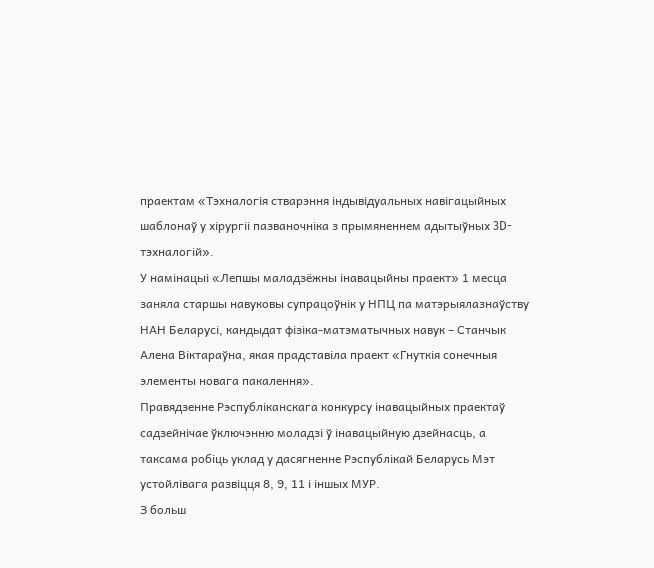праектам «Тэхналогія стварэння індывідуальных навігацыйных шаблонаў у хірургіі пазваночніка з прымяненнем адытыўных 3D-тэхналогій».
У намінацыі «Лепшы маладзёжны інавацыйны праект» 1 месца заняла старшы навуковы супрацоўнік у НПЦ па матэрыялазнаўству НАН Беларусі, кандыдат фізіка-матэматычных навук – Станчык Алена Віктараўна, якая прадставіла праект «Гнуткія сонечныя элементы новага пакалення».
Правядзенне Рэспубліканскага конкурсу інавацыйных праектаў садзейнічае ўключэнню моладзі ў інавацыйную дзейнасць, а таксама робіць уклад у дасягненне Рэспублікай Беларусь Мэт устойлівага развіцця 8, 9, 11 і іншых МУР.
З больш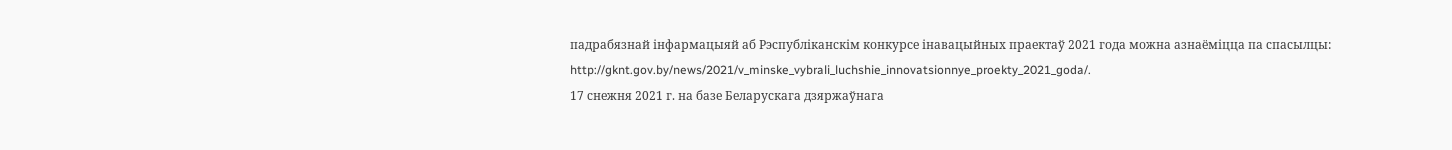падрабязнай інфармацыяй аб Рэспубліканскім конкурсе інавацыйных праектаў 2021 года можна азнаёміцца па спасылцы: http://gknt.gov.by/news/2021/v_minske_vybrali_luchshie_innovatsionnye_proekty_2021_goda/.
17 снежня 2021 г. на базе Беларускага дзяржаўнага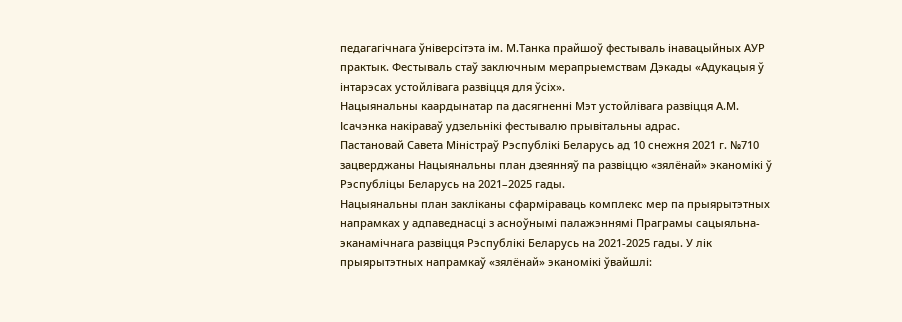педагагічнага ўніверсітэта ім. М.Танка прайшоў фестываль інавацыйных АУР практык. Фестываль стаў заключным мерапрыемствам Дэкады «Адукацыя ў інтарэсах устойлівага развіцця для ўсіх».
Нацыянальны каардынатар па дасягненні Мэт устойлівага развіцця А.М. Ісачэнка накіраваў удзельнікі фестывалю прывітальны адрас.
Пастановай Савета Міністраў Рэспублікі Беларусь ад 10 снежня 2021 г. №710 зацверджаны Нацыянальны план дзеянняў па развіццю «зялёнай» эканомікі ў Рэспубліцы Беларусь на 2021–2025 гады.
Нацыянальны план закліканы сфарміраваць комплекс мер па прыярытэтных напрамках у адпаведнасці з асноўнымі палажэннямі Праграмы сацыяльна-эканамічнага развіцця Рэспублікі Беларусь на 2021-2025 гады. У лік прыярытэтных напрамкаў «зялёнай» эканомікі ўвайшлі: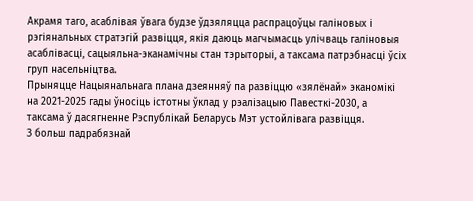Акрамя таго, асаблівая ўвага будзе ўдзяляцца распрацоўцы галіновых і рэгіянальных стратэгій развіцця, якія даюць магчымасць улічваць галіновыя асаблівасці, сацыяльна-эканамічны стан тэрыторыі, а таксама патрэбнасці ўсіх груп насельніцтва.
Прыняцце Нацыянальнага плана дзеянняў па развіццю «зялёнай» эканомікі на 2021-2025 гады ўносіць істотны ўклад у рэалізацыю Павесткі-2030, а таксама ў дасягненне Рэспублікай Беларусь Мэт устойлівага развіцця.
З больш падрабязнай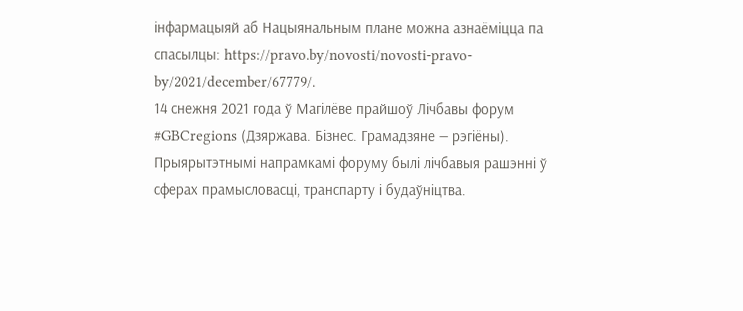інфармацыяй аб Нацыянальным плане можна азнаёміцца па спасылцы: https://pravo.by/novosti/novosti-pravo-by/2021/december/67779/.
14 снежня 2021 года ў Магілёве прайшоў Лічбавы форум #GBCregions (Дзяржава. Бізнес. Грамадзяне — рэгіёны). Прыярытэтнымі напрамкамі форуму былі лічбавыя рашэнні ў сферах прамысловасці, транспарту і будаўніцтва.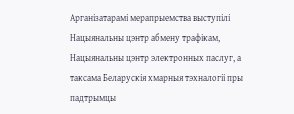Арганізатарамі мерапрыемства выступілі Нацыянальны цэнтр абмену трафікам, Нацыянальны цэнтр электронных паслуг, а таксама Беларускія хмарныя тэхналогіі пры падтрымцы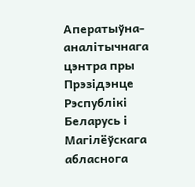Аператыўна-аналітычнага цэнтра пры Прэзідэнце Рэспублікі Беларусь і Магілёўскага абласнога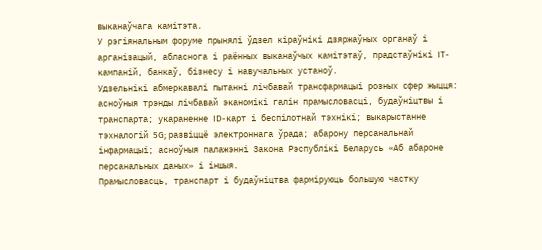выканаўчага камітэта.
У рэгіянальным форуме прынялі ўдзел кіраўнікі дзяржаўных органаў і арганізацый, абласнога і раённых выканаўчых камітэтаў, прадстаўнікі IT-кампаній, банкаў, бізнесу і навучальных устаноў.
Удзельнікі абмеркавалі пытанні лічбавай трансфармацыі розных сфер жыцця: асноўныя трэнды лічбавай эканомікі галін прамысловасці, будаўніцтвы і транспарта; укараненне ID-карт і беспілотнай тэхнікі; выкарыстанне тэхналогій 5G; развіццё электроннага ўрада; абарону персанальнай інфармацыі; асноўныя палажэнні Закона Рэспублікі Беларусь «Аб абароне персанальных даных» і іншыя.
Прамысловасць, транспарт і будаўніцтва фарміруюць большую частку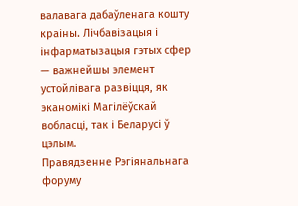валавага дабаўленага кошту краіны. Лічбавізацыя і інфарматызацыя гэтых сфер — важнейшы элемент устойлівага развіцця, як эканомікі Магілёўскай вобласці, так і Беларусі ў цэлым.
Правядзенне Рэгіянальнага форуму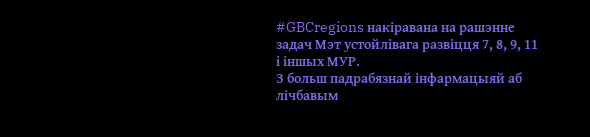#GBCregions накіравана на рашэнне задач Мэт устойлівага развіцця 7, 8, 9, 11 і іншых МУР.
З больш падрабязнай інфармацыяй аб лічбавым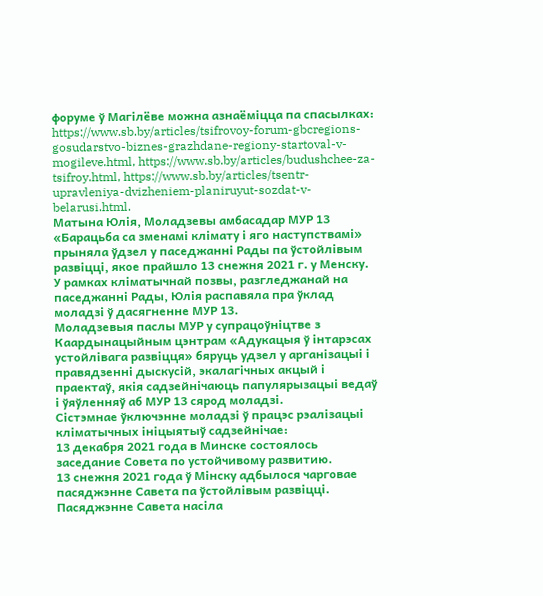форуме ў Магілёве можна азнаёміцца па спасылках: https://www.sb.by/articles/tsifrovoy-forum-gbcregions-gosudarstvo-biznes-grazhdane-regiony-startoval-v-mogileve.html, https://www.sb.by/articles/budushchee-za-tsifroy.html, https://www.sb.by/articles/tsentr-upravleniya-dvizheniem-planiruyut-sozdat-v-belarusi.html.
Матына Юлія, Моладзевы амбасадар МУР 13 «Барацьба са зменамі клімату і яго наступствамі» прыняла ўдзел у паседжанні Рады па ўстойлівым развіцці, якое прайшло 13 снежня 2021 г. у Менску. У рамках кліматычнай позвы, разгледжанай на паседжанні Рады, Юлія распавяла пра ўклад моладзі ў дасягненне МУР 13.
Моладзевыя паслы МУР у супрацоўніцтве з Каардынацыйным цэнтрам «Адукацыя ў інтарэсах устойлівага развіцця» бяруць удзел у арганізацыі і правядзенні дыскусій, экалагічных акцый і праектаў, якія садзейнічаюць папулярызацыі ведаў і ўяўленняў аб МУР 13 сярод моладзі.
Сістэмнае ўключэнне моладзі ў працэс рэалізацыі кліматычных ініцыятыў садзейнічае:
13 декабря 2021 года в Минске состоялось заседание Совета по устойчивому развитию.
13 снежня 2021 года ў Мінску адбылося чарговае пасяджэнне Савета па ўстойлівым развіцці. Пасяджэнне Савета насіла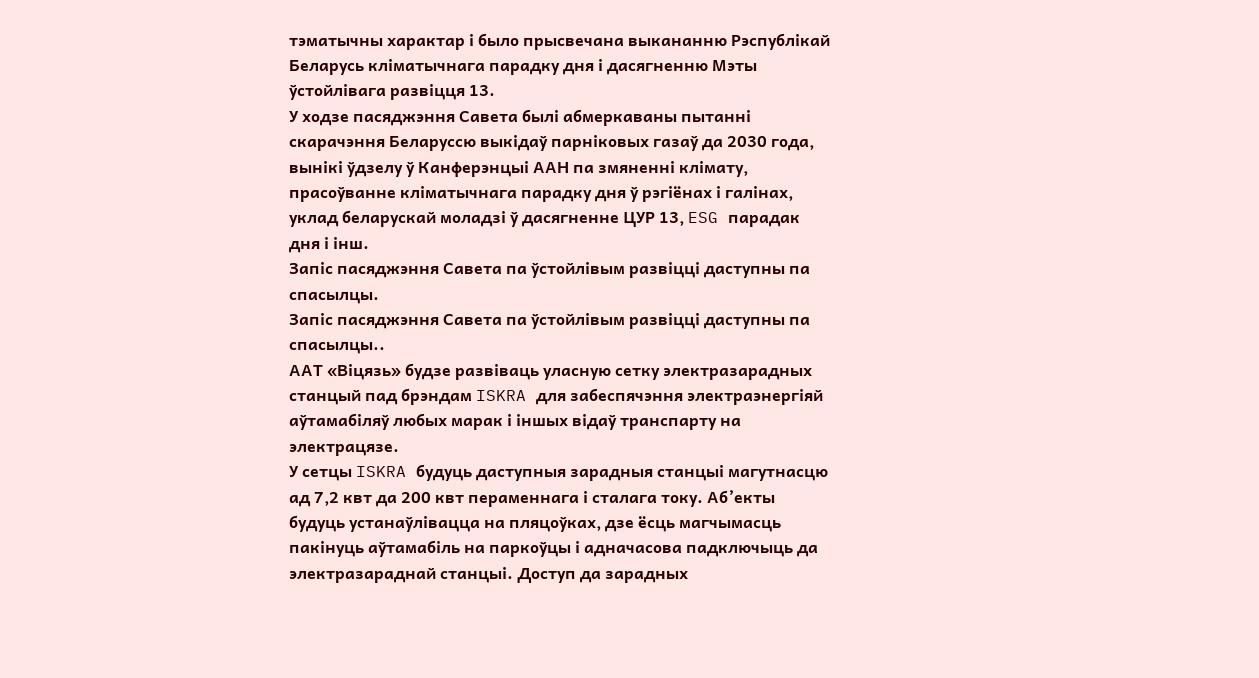тэматычны характар і было прысвечана выкананню Рэспублікай Беларусь кліматычнага парадку дня і дасягненню Мэты ўстойлівага развіцця 13.
У ходзе пасяджэння Савета былі абмеркаваны пытанні скарачэння Беларуссю выкідаў парніковых газаў да 2030 года, вынікі ўдзелу ў Канферэнцыі ААН па змяненні клімату, прасоўванне кліматычнага парадку дня ў рэгіёнах і галінах, уклад беларускай моладзі ў дасягненне ЦУР 13, ESG парадак дня і інш.
Запіс пасяджэння Савета па ўстойлівым развіцці даступны па спасылцы.
Запіс пасяджэння Савета па ўстойлівым развіцці даступны па спасылцы..
ААТ «Віцязь» будзе развіваць уласную сетку электразарадных станцый пад брэндам ISKRA для забеспячэння электраэнергіяй аўтамабіляў любых марак і іншых відаў транспарту на электрацязе.
У сетцы ISKRA будуць даступныя зарадныя станцыі магутнасцю ад 7,2 квт да 200 квт пераменнага і сталага току. Аб’екты будуць устанаўлівацца на пляцоўках, дзе ёсць магчымасць пакінуць аўтамабіль на паркоўцы і адначасова падключыць да электразараднай станцыі. Доступ да зарадных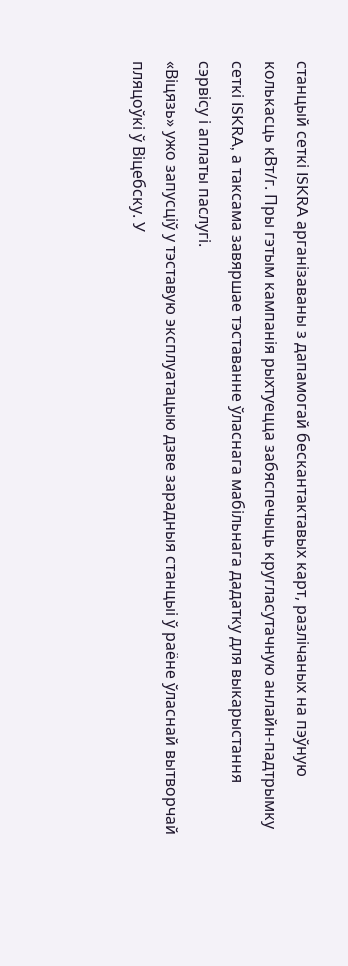станцый сеткі ISKRA арганізаваны з дапамогай бескантактавых карт, разлічаных на пэўную колькасць кВт/г. Пры гэтым кампанія рыхтуецца забяспечыць кругласутачную анлайн-падтрымку сеткі ISKRA, а таксама завяршае тэставанне ўласнага мабільнага дадатку для выкарыстання сэрвісу і аплаты паслугі.
«Віцязь» ужо запусціў у тэставую эксплуатацыю дзве зарадныя станцыі ў раёне ўласнай вытворчай пляцоўкі ў Віцебску. У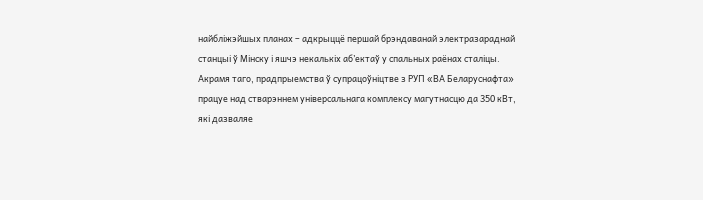найбліжэйшых планах – адкрыццё першай брэндаванай электразараднай станцыі ў Мінску і яшчэ некалькіх аб’ектаў у спальных раёнах сталіцы. Акрамя таго, прадпрыемства ў супрацоўніцтве з РУП «ВА Беларуснафта» працуе над стварэннем універсальнага комплексу магутнасцю да 350 кВт, які дазваляе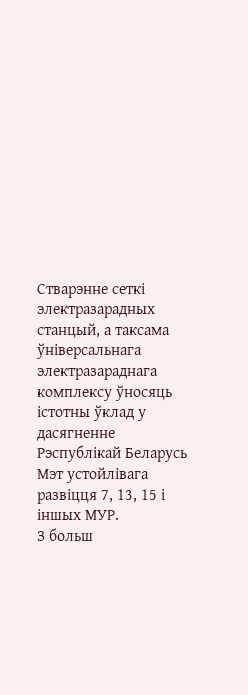Стварэнне сеткі электразарадных станцый, а таксама ўніверсальнага электразараднага комплексу ўносяць істотны ўклад у дасягненне Рэспублікай Беларусь Мэт устойлівага развіцця 7, 13, 15 і іншых МУР.
З больш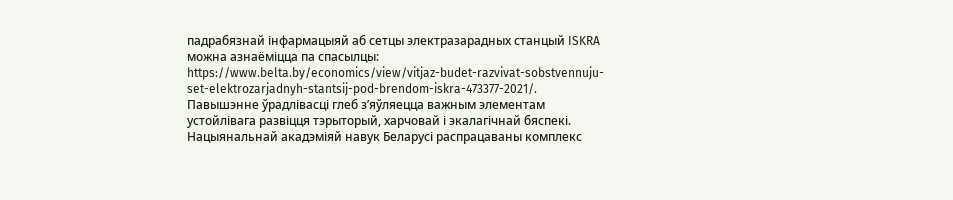падрабязнай інфармацыяй аб сетцы электразарадных станцый ISKRA можна азнаёміцца па спасылцы: https://www.belta.by/economics/view/vitjaz-budet-razvivat-sobstvennuju-set-elektrozarjadnyh-stantsij-pod-brendom-iskra-473377-2021/.
Павышэнне ўрадлівасці глеб з’яўляецца важным элементам устойлівага развіцця тэрыторый, харчовай і экалагічнай бяспекі.
Нацыянальнай акадэміяй навук Беларусі распрацаваны комплекс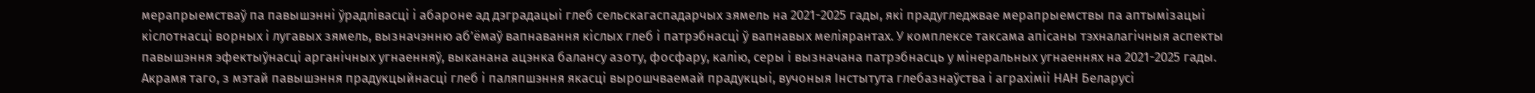мерапрыемстваў па павышэнні ўрадлівасці і абароне ад дэградацыі глеб сельскагаспадарчых зямель на 2021-2025 гады, які прадугледжвае мерапрыемствы па аптымізацыі кіслотнасці ворных і лугавых зямель, вызначэнню аб’ёмаў вапнавання кіслых глеб і патрэбнасці ў вапнавых меліярантах. У комплексе таксама апісаны тэхналагічныя аспекты павышэння эфектыўнасці арганічных угнаенняў, выканана ацэнка балансу азоту, фосфару, калію, серы і вызначана патрэбнасць у мінеральных угнаеннях на 2021-2025 гады.
Акрамя таго, з мэтай павышэння прадукцыйнасці глеб і паляпшэння якасці вырошчваемай прадукцыі, вучоныя Інстытута глебазнаўства і аграхіміі НАН Беларусі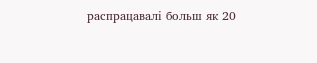распрацавалі больш як 20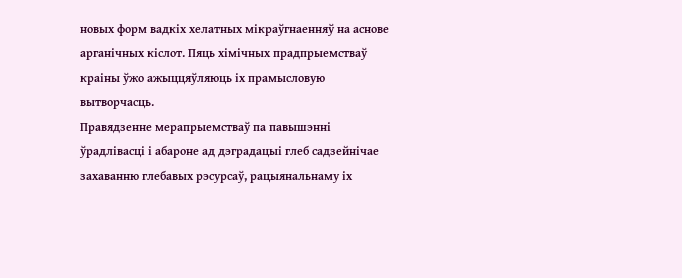новых форм вадкіх хелатных мікраўгнаенняў на аснове арганічных кіслот. Пяць хімічных прадпрыемстваў краіны ўжо ажыццяўляюць іх прамысловую вытворчасць.
Правядзенне мерапрыемстваў па павышэнні ўрадлівасці і абароне ад дэградацыі глеб садзейнічае захаванню глебавых рэсурсаў, рацыянальнаму іх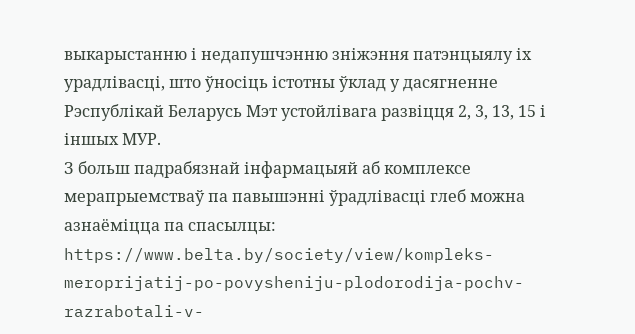выкарыстанню і недапушчэнню зніжэння патэнцыялу іх урадлівасці, што ўносіць істотны ўклад у дасягненне Рэспублікай Беларусь Мэт устойлівага развіцця 2, 3, 13, 15 і іншых МУР.
З больш падрабязнай інфармацыяй аб комплексе мерапрыемстваў па павышэнні ўрадлівасці глеб можна азнаёміцца па спасылцы: https://www.belta.by/society/view/kompleks-meroprijatij-po-povysheniju-plodorodija-pochv-razrabotali-v-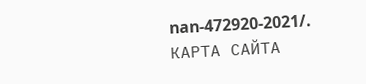nan-472920-2021/.
КАРТА САЙТА